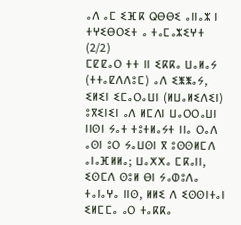ⴰⴷ ⴰⵎ ⵉⴼⴽ ⵕⴱⴱⵉ ⴰⵏⵏⴰⵣ ⵏ ⵜⵖⵉⴱⵔⵉⵜ ⴰ ⵜⴰⵎⴰⵣⵉⵖⵜ (2/2)
ⵎⵇⵇⴰⵔ ⵜⵜ ⵏⵏ ⵉⴽⴽⴰ ⵡⴰⵍⴰⵢ (ⵜⵜⴰⵇⴷⴷⵓⵎ) ⴰⴷ ⵉⵥⵥⴰⵢ, ⵉⵍⵉⵏ ⵉⵎⴰⵔⴰⵡⵏ (ⵍⵡⴰⵍⵉⴷⵉⵏ) ⵓⴳⵉⵏⵉⵏ ⴰⴷ ⵍⵎⴷⵏ ⵡⴰⵔⵔⴰⵡⵏ ⵏⵏⵙⵏ ⵢⴰⵜ ⵜⵓⵜⵍⴰⵢⵜ ⵏⵏⴰ ⵔⴰⴷ ⴰⵙⵏ ⵓⵔ ⵢⴰⵡⵙⵏ ⴳ ⵓⵙⵙⵍⵎⴷ ⴰⵏⴰⴼⵍⵍⴰ; ⵡⴰⵅⵅⴰ ⵎⴽⴰⵏⵏ, ⵉⵙⵎⴷ ⵙⵓⵍ ⴱⵏ ⵢⴰⵀⵓⴷⴰ ⵜⴰⵏⴰⵖⴰ ⵏⵏⵙ, ⵍⵍⵉ ⴷ ⵉⵙⵙⵏⵜⴰⵏ ⵉⵍⵎⵎⴰ ⴰⵔ ⵜⴰⴽⴽⴰ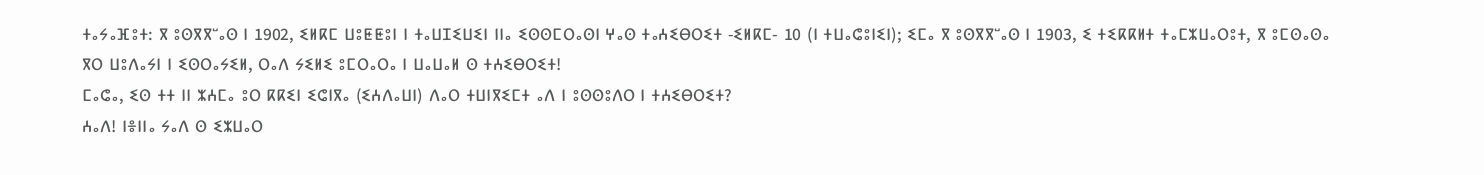ⵜⴰⵢⴰⴼⵓⵜ: ⴳ ⵓⵙⴳⴳⵯⴰⵙ ⵏ 1902, ⵉⵍⴽⵎ ⵡⵓⵟⵟⵓⵏ ⵏ ⵜⴰⵡⵊⵉⵡⵉⵏ ⵏⵏⴰ ⵉⵙⵙⵎⵔⴰⵙⵏ ⵖⴰⵙ ⵜⴰⵄⵉⴱⵔⵉⵜ -ⵉⵍⴽⵎ- 10 (ⵏ ⵜⵡⴰⵛⵓⵏⵉⵏ); ⵉⵎⴰ ⴳ ⵓⵙⴳⴳⵯⴰⵙ ⵏ 1903, ⵉ ⵜⵉⴽⴽⵍⵜ ⵜⴰⵎⵣⵡⴰⵔⵓⵜ, ⴳ ⵓⵎⵙⴰⵙⴰ ⴳⵔ ⵡⵓⴷⴰⵢⵏ ⵏ ⵉⵙⵔⴰⵢⵉⵍ, ⵔⴰⴷ ⵢⵉⵍⵉ ⵓⵎⵔⴰⵔⴰ ⵏ ⵡⴰⵡⴰⵍ ⵙ ⵜⵄⵉⴱⵔⵉⵜ!
ⵎⴰⵛⴰ, ⵉⵙ ⵜⵜ ⵏⵏ ⵣⵄⵎⴰ ⵓⵔ ⴽⴽⵉⵏ ⵉⵛⵏⴳⴰ (ⵉⵄⴷⴰⵡⵏ) ⴷⴰⵔ ⵜⵡⵏⴳⵉⵎⵜ ⴰⴷ ⵏ ⵓⵙⵙⵓⴷⵔ ⵏ ⵜⵄⵉⴱⵔⵉⵜ?
ⵄⴰⴷ! ⵏⴻⵏⵏⴰ ⵢⴰⴷ ⵙ ⵉⵣⵡⴰⵔ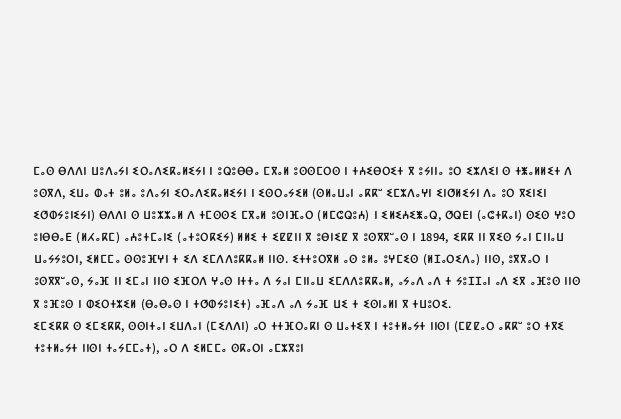ⵎⴰⵙ ⴱⴷⴷⵏ ⵡⵓⴷⴰⵢⵏ ⵉⵔⴰⴷⵉⴽⴰⵍⵉⵢⵏ ⵏ ⵓⵕⵓⴱⴱⴰ ⵎⴳⴰⵍ ⵓⵙⵙⵎⵔⵙ ⵏ ⵜⵄⵉⴱⵔⵉⵜ ⴳ ⵓⵢⵏⵏⴰ ⵓⵔ ⵉⵣⴷⵉⵏ ⵙ ⵜⵥⴰⵍⵍⵉⵜ ⴷ ⵓⵙⴳⴷ, ⵉⵡⴰ ⵀⴰⵜ ⵓⵍⴰ ⵓⴷⴰⵢⵏ ⵉⵔⴰⴷⵉⴽⴰⵍⵉⵢⵏ ⵏ ⵉⵙⵔⴰⵢⵉⵍ (ⵙⵍⴰⵡⴰⵏ ⴰⴽⴽⵯ ⵉⵎⵣⴷⴰⵖⵏ ⵉⵏⵚⵍⵉⵢⵏ ⴷⴰ ⵓⵔ ⴳⵉⵏⵉⵏ ⵉⵚⵀⵢⵓⵏⵉⵢⵏ) ⴱⴷⴷⵏ ⵙ ⵡⵓⵣⵣⴰⵍ ⴷ ⵜⵎⵙⵙⵉ ⵎⴳⴰⵍ ⵓⵙⵏⴼⴰⵔ (ⵍⵎⵛⵕⵓⵄ) ⵏ ⵉⵍⵉⵄⵉⵥⴰⵕ, ⵚⵕⴹⵏ (ⴰⵛⵜⴽⴰⵏ) ⵙⵉⵙ ⵖⵓⵔ ⵓⵏⴱⴱⴰⴹ (ⵍⵃⴰⴽⵎ) ⴰⵄⵓⵜⵎⴰⵏⵉ (ⴰⵜⵓⵔⴽⵉⵢ) ⵍⵍⵉ ⵜ ⵉⵇⵇⵏⵏ ⴳ ⵓⴱⵏⵉⵇ ⴳ ⵓⵙⴳⴳⵯⴰⵙ ⵏ 1894, ⵉⴽⴽ ⵏⵏ ⴳⵉⵙ ⵢⴰⵏ ⵎⵏⵏⴰⵡ ⵡⴰⵢⵢⵓⵔⵏ, ⵉⵍⵎⵎⴰ ⵙⵙⵓⴼⵖⵏ ⵜ ⵉⴷ ⵉⵎⴷⴷⵓⴽⴽⴰⵍ ⵏⵏⵙ. ⵉⵜⵜⵓⵔⴳⵍ ⴰⵙ ⵓⵍⴰ ⵓⵖⵎⵉⵙ (ⵍⵊⴰⵔⵉⴷⴰ) ⵏⵏⵙ, ⵓⴳⴳⴰⵔ ⵏ ⵓⵙⴳⴳⵯⴰⵙ, ⵢⴰⴼ ⵏⵏ ⵉⵎⴰⵏ ⵏⵏⵙ ⵉⴼⵔⴷ ⵖⴰⵙ ⵏⵜⵜⴰ ⴷ ⵢⴰⵏ ⵎⵏⵏⴰⵡ ⵉⵎⴷⴷⵓⴽⴽⴰⵍ, ⴰⵢⴰⴷ ⴰⴷ ⵜ ⵢⵓⵊⵊⴰⵏ ⴰⴷ ⵉⴳ ⴰⴼⵓⵙ ⵏⵏⵙ ⴳ ⵓⴼⵓⵙ ⵏ ⵀⵉⵔⵜⵣⵉⵍ (ⴱⴰⴱⴰⵙ ⵏ ⵜⵚⵀⵢⵓⵏⵉⵜ) ⴰⴼⴰⴷ ⴰⴷ ⵢⴰⴼ ⵡⵉ ⵜ ⵉⵙⵏⴰⵍⵏ ⴳ ⵜⵡⵓⵔⵉ.
ⵉⵎⵉⴽⴽ ⵙ ⵉⵎⵉⴽⴽ, ⵙⵙⵏⵜⴰⵏ ⵉⵡⴷⴰⵏ (ⵎⵉⴷⴷⵏ) ⴰⵔ ⵜⵜⴼⵔⴰⴽⵏ ⵙ ⵡⴰⵜⵉⴳ ⵏ ⵜⵓⵜⵍⴰⵢⵜ ⵏⵏⵙⵏ (ⵎⵇⵇⴰⵔ ⴰⴽⴽⵯ ⵓⵔ ⵜⴳⵉ ⵜⵓⵜⵍⴰⵢⵜ ⵏⵏⵙⵏ ⵜⴰⵢⵎⵎⴰⵜ), ⴰⵔ ⴷ ⵉⵍⵎⵎⴰ ⵙⴽⴰⵔⵏ ⴰⵎⵣⴳⵓⵏ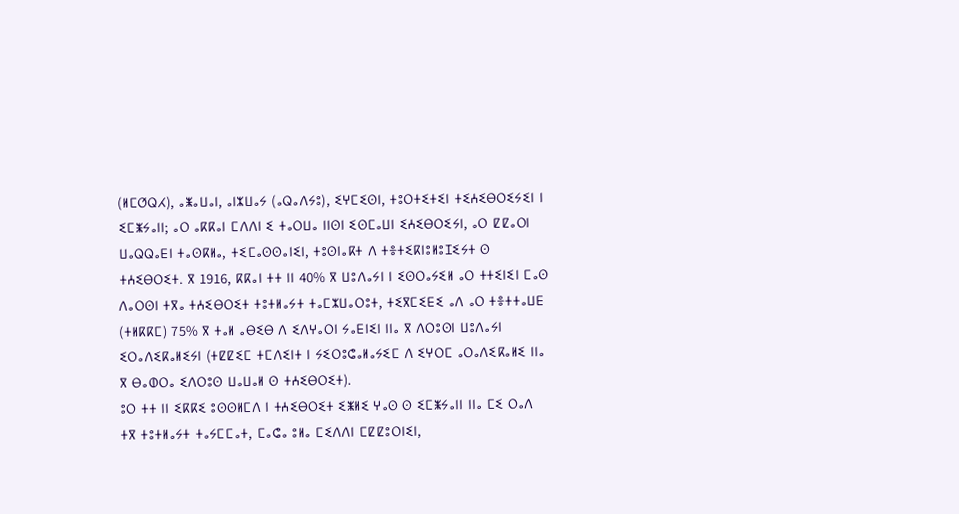(ⵍⵎⵚⵕⵃ), ⴰⵥⴰⵡⴰⵏ, ⴰⵏⵣⵡⴰⵢ (ⴰⵕⴰⴷⵢⵓ), ⵉⵖⵎⵉⵙⵏ, ⵜⵓⵔⵜⵉⵜⵉⵏ ⵜⵉⵄⵉⴱⵔⵉⵢⵉⵏ ⵏ ⵉⵎⵥⵢⴰⵏⵏ; ⴰⵔ ⴰⴽⴽⴰⵏ ⵎⴷⴷⵏ ⵉ ⵜⴰⵔⵡⴰ ⵏⵏⵙⵏ ⵉⵙⵎⴰⵡⵏ ⵉⵄⵉⴱⵔⵉⵢⵏ, ⴰⵔ ⵇⵇⴰⵔⵏ ⵡⴰⵕⵕⴰⴹⵏ ⵜⴰⵙⴽⵍⴰ, ⵜⵉⵎⴰⵙⵙⴰⵏⵉⵏ, ⵜⵓⵙⵏⴰⴽⵜ ⴷ ⵜⴻⵜⵉⴽⵏⵓⵍⵓⵊⵉⵢⵜ ⵙ ⵜⵄⵉⴱⵔⵉⵜ. ⴳ 1916, ⴽⴽⴰⵏ ⵜⵜ ⵏⵏ 40% ⴳ ⵡⵓⴷⴰⵢⵏ ⵏ ⵉⵙⵔⴰⵢⵉⵍ ⴰⵔ ⵜⵜⵉⵏⵉⵏ ⵎⴰⵙ ⴷⴰⵔⵙⵏ ⵜⴳⴰ ⵜⵄⵉⴱⵔⵉⵜ ⵜⵓⵜⵍⴰⵢⵜ ⵜⴰⵎⵣⵡⴰⵔⵓⵜ, ⵜⵉⴳⵎⵉⴹⵉ ⴰⴷ ⴰⵔ ⵜⴻⵜⵜⴰⵡⴹ (ⵜⵍⴽⴽⵎ) 75% ⴳ ⵜⴰⵍ ⴰⴱⵉⴱ ⴷ ⵉⴷⵖⴰⵔⵏ ⵢⴰⴹⵏⵉⵏ ⵏⵏⴰ ⴳ ⴷⵔⵓⵙⵏ ⵡⵓⴷⴰⵢⵏ ⵉⵔⴰⴷⵉⴽⴰⵍⵉⵢⵏ (ⵜⵇⵇⵉⵎ ⵜⵎⴷⵉⵏⵜ ⵏ ⵢⵉⵔⵓⵛⴰⵍⴰⵢⵉⵎ ⴷ ⵉⵖⵔⵎ ⴰⵔⴰⴷⵉⴽⴰⵍⵉ ⵏⵏⴰ ⴳ ⴱⴰⵀⵔⴰ ⵉⴷⵔⵓⵙ ⵡⴰⵡⴰⵍ ⵙ ⵜⵄⵉⴱⵔⵉⵜ).
ⵓⵔ ⵜⵜ ⵏⵏ ⵉⴽⴽⵉ ⵓⵙⵙⵍⵎⴷ ⵏ ⵜⵄⵉⴱⵔⵉⵜ ⵉⵥⵍⵉ ⵖⴰⵙ ⵙ ⵉⵎⵥⵢⴰⵏⵏ ⵏⵏⴰ ⵎⵉ ⵔⴰⴷ ⵜⴳ ⵜⵓⵜⵍⴰⵢⵜ ⵜⴰⵢⵎⵎⴰⵜ, ⵎⴰⵛⴰ ⵓⵍⴰ ⵎⵉⴷⴷⵏ ⵎⵇⵇⵓⵔⵏⵉⵏ,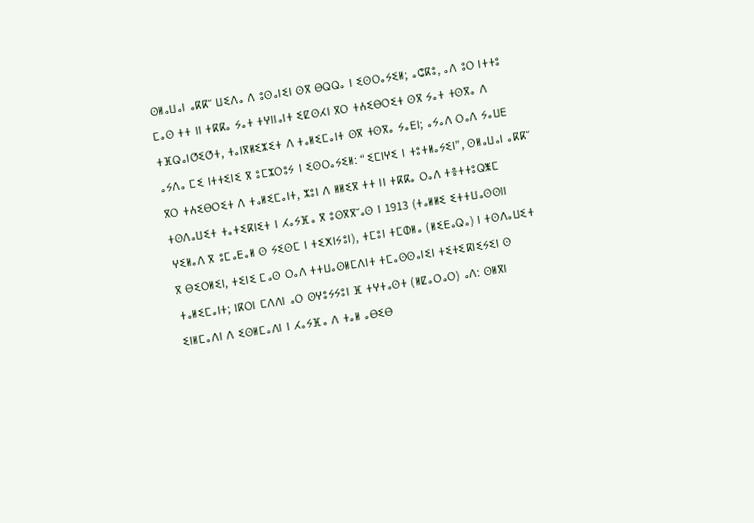ⵙⵍⴰⵡⴰⵏ ⴰⴽⴽⵯ ⵡⵉⴷⴰ ⴷ ⵓⵙⴰⵏⵉⵏ ⵙⴳ ⴱⵕⵕⴰ ⵏ ⵉⵙⵔⴰⵢⵉⵍ; ⴰⵛⴽⵓ, ⴰⴷ ⵓⵔ ⵏⵜⵜⵓ ⵎⴰⵙ ⵜⵜ ⵏⵏ ⵜⴽⴽⴰ ⵢⴰⵜ ⵜⵖⵏⵏⴰⵏⵜ ⵉⵇⵙⵃⵏ ⴳⵔ ⵜⵄⵉⴱⵔⵉⵜ ⵙⴳ ⵢⴰⵜ ⵜⵙⴳⴰ ⴷ ⵜⴼⵕⴰⵏⵚⵉⵚⵜ, ⵜⴰⵏⴳⵍⵉⵣⵉⵜ ⴷ ⵜⴰⵍⵉⵎⴰⵏⵜ ⵙⴳ ⵜⵙⴳⴰ ⵢⴰⴹⵏ; ⴰⵢⴰⴷ ⵔⴰⴷ ⵢⴰⵡⴹ ⴰⵢⴷⴰ ⵎⵉ ⵏⵜⵜⵉⵏⵉ ⴳ ⵓⵎⵣⵔⵓⵢ ⵏ ⵉⵙⵔⴰⵢⵉⵍ: “ⵉⵎⵏⵖⵉ ⵏ ⵜⵓⵜⵍⴰⵢⵉⵏ”, ⵙⵍⴰⵡⴰⵏ ⴰⴽⴽⵯ ⴳⵔ ⵜⵄⵉⴱⵔⵉⵜ ⴷ ⵜⴰⵍⵉⵎⴰⵏⵜ, ⵣⵓⵏ ⴷ ⵍⵍⵉⴳ ⵜⵜ ⵏⵏ ⵜⴽⴽⴰ ⵔⴰⴷ ⵜⴻⵜⵜⵓⵕⵥⵎ ⵜⵙⴷⴰⵡⵉⵜ ⵜⴰⵜⵉⴽⵏⵉⵜ ⵏ ⵃⴰⵢⴼⴰ ⴳ ⵓⵙⴳⴳⵯⴰⵙ ⵏ 1913 (ⵜⴰⵍⵍⵉ ⵉⵜⵜⵡⴰⵙⵙⵏⵏ ⵖⵉⵍⴰⴷ ⴳ ⵓⵎⴰⴹⴰⵍ ⵙ ⵢⵉⵙⵎ ⵏ ⵜⵉⵅⵏⵢⵓⵏ), ⵜⵎⵓⵏ ⵜⵎⵀⵍⴰ (ⵍⵉⴹⴰⵕⴰ) ⵏ ⵜⵙⴷⴰⵡⵉⵜ ⴳ ⴱⵉⵔⵍⵉⵏ, ⵜⵉⵏⵉ ⵎⴰⵙ ⵔⴰⴷ ⵜⵜⵡⴰⵙⵍⵎⴷⵏⵜ ⵜⵎⴰⵙⵙⴰⵏⵉⵏ ⵜⵉⵜⵉⴽⵏⵉⵢⵉⵏ ⵙ ⵜⴰⵍⵉⵎⴰⵏⵜ; ⵏⴽⵔⵏ ⵎⴷⴷⵏ ⴰⵔ ⵙⵖⵓⵢⵢⵓⵏ ⴼ ⵜⵖⵜⴰⵙⵜ (ⵍⵇⴰⵔⴰⵔ) ⴰⴷ: ⵙⵍⴳⵏ ⵉⵏⵍⵎⴰⴷⵏ ⴷ ⵉⵙⵍⵎⴰⴷⵏ ⵏ ⵃⴰⵢⴼⴰ ⴷ ⵜⴰⵍ ⴰⴱⵉⴱ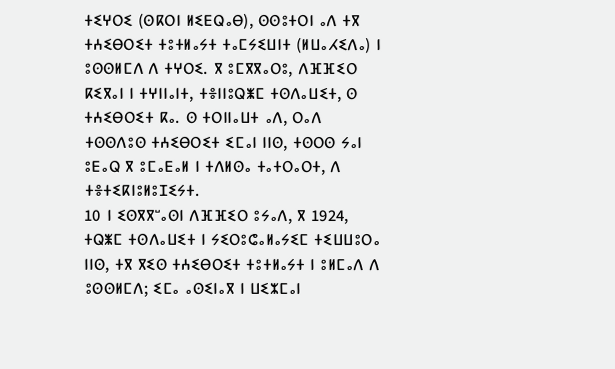ⵜⵉⵖⵔⵉ (ⵙⴽⵔⵏ ⵍⵉⴹⵕⴰⴱ), ⵙⵙⵓⵜⵔⵏ ⴰⴷ ⵜⴳ ⵜⵄⵉⴱⵔⵉⵜ ⵜⵓⵜⵍⴰⵢⵜ ⵜⴰⵎⵢⵉⵡⵏⵜ (ⵍⵡⴰⵃⵉⴷⴰ) ⵏ ⵓⵙⵙⵍⵎⴷ ⴷ ⵜⵖⵔⵉ. ⴳ ⵓⵎⴳⴳⴰⵔⵓ, ⴷⴼⴼⵉⵔ ⴽⵉⴳⴰⵏ ⵏ ⵜⵖⵏⵏⴰⵏⵜ, ⵜⴻⵏⵏⵓⵕⵥⵎ ⵜⵙⴷⴰⵡⵉⵜ, ⵙ ⵜⵄⵉⴱⵔⵉⵜ ⴽⴰ. ⵙ ⵜⵔⵏⵏⴰⵡⵜ ⴰⴷ, ⵔⴰⴷ ⵜⵙⵙⴷⵓⵙ ⵜⵄⵉⴱⵔⵉⵜ ⵉⵎⴰⵏ ⵏⵏⵙ, ⵜⵙⵔⵙ ⵢⴰⵏ ⵓⴹⴰⵕ ⴳ ⵓⵎⴰⴹⴰⵍ ⵏ ⵜⴷⵍⵙⴰ ⵜⴰⵜⵔⴰⵔⵜ, ⴷ ⵜⴻⵜⵉⴽⵏⵓⵍⵓⵊⵉⵢⵜ.
10 ⵏ ⵉⵙⴳⴳⵯⴰⵙⵏ ⴷⴼⴼⵉⵔ ⵓⵢⴰⴷ, ⴳ 1924, ⵜⵕⵥⵎ ⵜⵙⴷⴰⵡⵉⵜ ⵏ ⵢⵉⵔⵓⵛⴰⵍⴰⵢⵉⵎ ⵜⵉⵡⵡⵓⵔⴰ ⵏⵏⵙ, ⵜⴳ ⴳⵉⵙ ⵜⵄⵉⴱⵔⵉⵜ ⵜⵓⵜⵍⴰⵢⵜ ⵏ ⵓⵍⵎⴰⴷ ⴷ ⵓⵙⵙⵍⵎⴷ; ⵉⵎⴰ ⴰⵙⵉⵏⴰⴳ ⵏ ⵡⵉⵣⵎⴰⵏ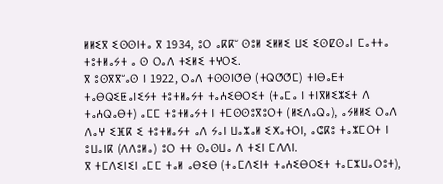ⵍⵍⵉⴳ ⵉⵙⵙⵏⵜⴰ ⴳ 1934, ⵓⵔ ⴰⴽⴽⵯ ⵙⵓⵍ ⵉⵍⵍⵉ ⵡⵉ ⵉⵙⵇⵙⴰⵏ ⵎⴰⵜⵜⴰ ⵜⵓⵜⵍⴰⵢⵜ ⴰ ⵙ ⵔⴰⴷ ⵜⵉⵍⵉ ⵜⵖⵔⵉ.
ⴳ ⵓⵙⴳⴳⵯⴰⵙ ⵏ 1922, ⵔⴰⴷ ⵜⵙⵙⵏⵚⴱ (ⵜⵕⵚⵚⵎ) ⵜⵏⴱⴰⴹⵜ ⵜⴰⴱⵕⵉⵟⴰⵏⵉⵢⵜ ⵜⵓⵜⵍⴰⵢⵜ ⵜⴰⵄⵉⴱⵔⵉⵜ (ⵜⴰⵎⴰ ⵏ ⵜⵏⴳⵍⵉⵣⵉⵜ ⴷ ⵜⴰⵄⵕⴰⴱⵜ) ⴰⵎⵎ ⵜⵓⵜⵍⴰⵢⵜ ⵏ ⵜⵎⵙⵙⵓⴳⵓⵔⵜ (ⵍⵉⴷⴰⵕⴰ), ⴰⵢⵍⵍⵉ ⵔⴰⴷ ⴷⴰⵖ ⵉⴼⴽ ⵉ ⵜⵓⵜⵍⴰⵢⵜ ⴰⴷ ⵢⴰⵏ ⵡⴰⵣⴰⵍ ⵉⵅⴰⵜⵔⵏ, ⴰⵛⴽⵓ ⵜⴰⵣⵎⵔⵜ ⵏ ⵓⵡⴰⵏⴽ (ⴷⴷⵓⵍⴰ) ⵓⵔ ⵜⵜ ⵙⴰⵙⵡⴰ ⴷ ⵜⵉⵏ ⵎⴷⴷⵏ.
ⴳ ⵜⵎⴷⵉⵏⵉⵏ ⴰⵎⵎ ⵜⴰⵍ ⴰⴱⵉⴱ (ⵜⴰⵎⴷⵉⵏⵜ ⵜⴰⵄⵉⴱⵔⵉⵜ ⵜⴰⵎⵣⵡⴰⵔⵓⵜ),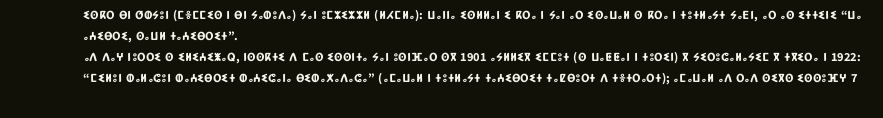ⵉⵙⴽⵔ ⴱⵏ ⵚⵀⵢⵓⵏ (ⵎⴻⵎⵎⵉⵙ ⵏ ⴱⵏ ⵢⴰⵀⵓⴷⴰ) ⵢⴰⵏ ⵓⵎⵣⵉⵣⵣⵍ (ⵍⵃⵎⵍⴰ): ⵡⴰⵏⵏⴰ ⵉⵙⵍⵍⴰⵏ ⵉ ⴽⵔⴰ ⵏ ⵢⴰⵏ ⴰⵔ ⵉⵙⴰⵡⴰⵍ ⵙ ⴽⵔⴰ ⵏ ⵜⵓⵜⵍⴰⵢⵜ ⵢⴰⴹⵏ, ⴰⵔ ⴰⵙ ⵉⵜⵜⵉⵏⵉ “ⵡⴰ ⴰⵄⵉⴱⵔⵉ, ⵙⴰⵡⵍ ⵜⴰⵄⵉⴱⵔⵉⵜ”.
ⴰⴷ ⴷⴰⵖ ⵏⵓⵔⵔⵉ ⵙ ⵉⵍⵉⵄⵉⵥⴰⵕ, ⵏⵙⵙⴽⵜⵉ ⴷ ⵎⴰⵙ ⵉⵙⵙⵏⵜⴰ ⵢⴰⵏ ⵓⵙⵏⴼⴰⵔ ⵙⴳ 1901 ⴰⵢⵍⵍⵉⴳ ⵉⵎⵎⵓⵜ (ⵙ ⵡⴰⵟⵟⴰⵏ ⵏ ⵜⵓⵔⵉⵏ) ⴳ ⵢⵉⵔⵓⵛⴰⵍⴰⵢⵉⵎ ⴳ ⵜⴳⵉⵔⴰ ⵏ 1922: “ⵎⵉⵍⵓⵏ ⵀⴰⵍⴰⵛⵓⵏ ⵀⴰⵄⵉⴱⵔⵉⵜ ⵀⴰⵄⵉⵛⴰⵏⴰ ⴱⵉⵀⴰⵅⴰⴷⴰⵛⴰ” (ⴰⵎⴰⵡⴰⵍ ⵏ ⵜⵓⵜⵍⴰⵢⵜ ⵜⴰⵄⵉⴱⵔⵉⵜ ⵜⴰⵇⴱⵓⵔⵜ ⴷ ⵜⴻⵜⵔⴰⵔⵜ); ⴰⵎⴰⵡⴰⵍ ⴰⴷ ⵔⴰⴷ ⵙⵉⴳⵙ ⵉⵙⵙⵓⴼⵖ 7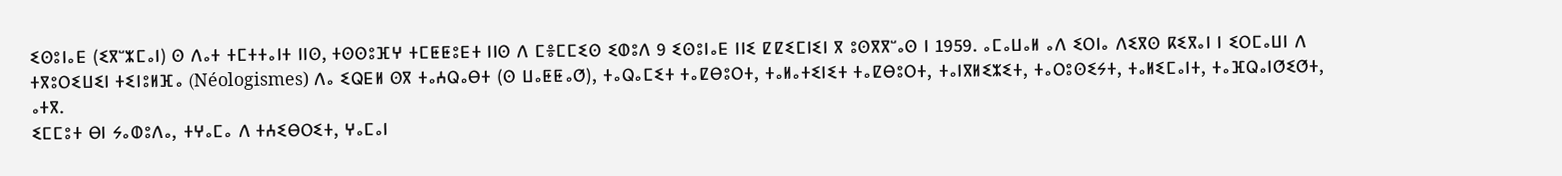ⵉⵙⵓⵏⴰⴹ (ⵉⴳⵯⵣⵎⴰⵏ) ⵙ ⴷⴰⵜ ⵜⵎⵜⵜⴰⵏⵜ ⵏⵏⵙ, ⵜⵙⵙⵓⴼⵖ ⵜⵎⵟⵟⵓⴹⵜ ⵏⵏⵙ ⴷ ⵎⴻⵎⵎⵉⵙ ⵉⵀⵓⴷ 9 ⵉⵙⵓⵏⴰⴹ ⵏⵏⵉ ⵇⵇⵉⵎⵏⵉⵏ ⴳ ⵓⵙⴳⴳⵯⴰⵙ ⵏ 1959. ⴰⵎⴰⵡⴰⵍ ⴰⴷ ⵉⵔⵏⴰ ⴷⵉⴳⵙ ⴽⵉⴳⴰⵏ ⵏ ⵉⵔⵎⴰⵡⵏ ⴷ ⵜⴳⵓⵔⵉⵡⵉⵏ ⵜⵉⵏⵓⵍⴼⴰ (Néologismes) ⴷⴰ ⵉⵕⴹⵍ ⵙⴳ ⵜⴰⵄⵕⴰⴱⵜ (ⵙ ⵡⴰⵟⵟⴰⵚ), ⵜⴰⵕⴰⵎⵉⵜ ⵜⴰⵇⴱⵓⵔⵜ, ⵜⴰⵍⴰⵜⵉⵏⵉⵜ ⵜⴰⵇⴱⵓⵔⵜ, ⵜⴰⵏⴳⵍⵉⵣⵉⵜ, ⵜⴰⵔⵓⵙⵉⵢⵜ, ⵜⴰⵍⵉⵎⴰⵏⵜ, ⵜⴰⴼⵕⴰⵏⵚⵉⵚⵜ, ⴰⵜⴳ.
ⵉⵎⵎⵓⵜ ⴱⵏ ⵢⴰⵀⵓⴷⴰ, ⵜⵖⴰⵎⴰ ⴷ ⵜⵄⵉⴱⵔⵉⵜ, ⵖⴰⵎⴰⵏ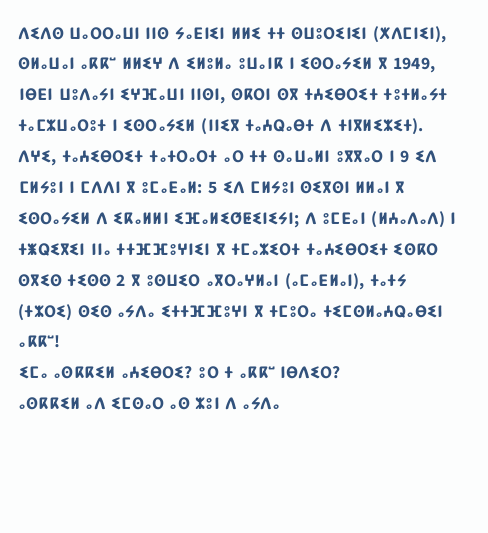ⴷⵉⴷⵙ ⵡⴰⵔⵔⴰⵡⵏ ⵏⵏⵙ ⵢⴰⴹⵏⵉⵏ ⵍⵍⵉ ⵜⵜ ⵙⵡⵓⵔⵉⵏⵉⵏ (ⵅⴷⵎⵏⵉⵏ), ⵙⵍⴰⵡⴰⵏ ⴰⴽⴽⵯ ⵍⵍⵉⵖ ⴷ ⵉⵍⵓⵍⴰ ⵓⵡⴰⵏⴽ ⵏ ⵉⵙⵔⴰⵢⵉⵍ ⴳ 1949, ⵏⴱⴹⵏ ⵡⵓⴷⴰⵢⵏ ⵉⵖⴼⴰⵡⵏ ⵏⵏⵙⵏ, ⵙⴽⵔⵏ ⵙⴳ ⵜⵄⵉⴱⵔⵉⵜ ⵜⵓⵜⵍⴰⵢⵜ ⵜⴰⵎⵣⵡⴰⵔⵓⵜ ⵏ ⵉⵙⵔⴰⵢⵉⵍ (ⵏⵏⵉⴳ ⵜⴰⵄⵕⴰⴱⵜ ⴷ ⵜⵏⴳⵍⵉⵣⵉⵜ).
ⴷⵖⵉ, ⵜⴰⵄⵉⴱⵔⵉⵜ ⵜⴰⵜⵔⴰⵔⵜ ⴰⵔ ⵜⵜ ⵙⴰⵡⴰⵍⵏ ⵓⴳⴳⴰⵔ ⵏ 9 ⵉⴷ ⵎⵍⵢⵓⵏ ⵏ ⵎⴷⴷⵏ ⴳ ⵓⵎⴰⴹⴰⵍ: 5 ⵉⴷ ⵎⵍⵢⵓⵏ ⵙⵉⴳⵙⵏ ⵍⵍⴰⵏ ⴳ ⵉⵙⵔⴰⵢⵉⵍ ⴷ ⵉⴽⴰⵍⵍⵏ ⵉⴼⴰⵍⵉⵚⵟⵉⵏⵉⵢⵏ; ⴷ ⵓⵎⴹⴰⵏ (ⵍⵄⴰⴷⴰⴷ) ⵏ ⵜⵥⵕⵉⴳⵉⵏ ⵏⵏⴰ ⵜⵜⴼⴼⵓⵖⵏⵉⵏ ⴳ ⵜⵎⴰⵣⵉⵔⵜ ⵜⴰⵄⵉⴱⵔⵉⵜ ⵉⵙⴽⵔ ⵙⴳⵉⵙ ⵜⵉⵙⵙ 2 ⴳ ⵓⵙⵡⵉⵔ ⴰⴳⵔⴰⵖⵍⴰⵏ (ⴰⵎⴰⴹⵍⴰⵏ), ⵜⴰⵜⵢ (ⵜⵣⵔⵉ) ⵙⵉⵙ ⴰⵢⴷⴰ ⵉⵜⵜⴼⴼⵓⵖⵏ ⴳ ⵜⵎⵓⵔⴰ ⵜⵉⵎⵙⵍⴰⵄⵕⴰⴱⵉⵏ ⴰⴽⴽⵯ!
ⵉⵎⴰ ⴰⵙⴽⴽⵉⵍ ⴰⵄⵉⴱⵔⵉ? ⵓⵔ ⵜ ⴰⴽⴽⵯ ⵏⴱⴷⵉⵔ?
ⴰⵙⴽⴽⵉⵍ ⴰⴷ ⵉⵎⵙⴰⵔ ⴰⵙ ⵣⵓⵏ ⴷ ⴰⵢⴷⴰ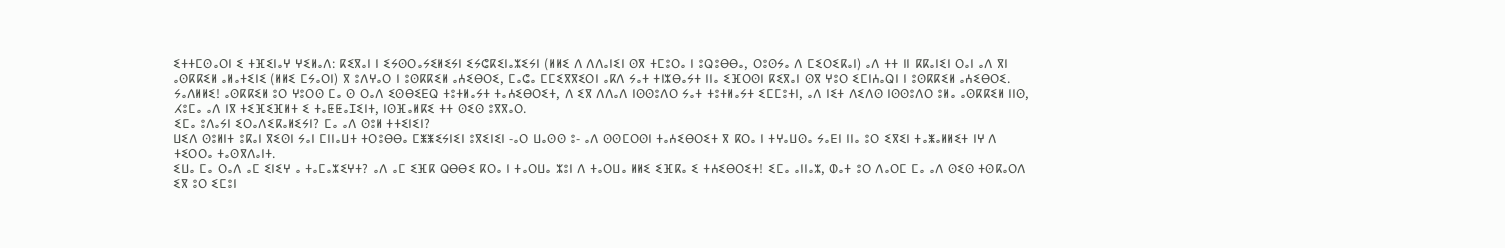ⵉⵜⵜⵎⵙⴰⵔⵏ ⵉ ⵜⴼⵉⵏⴰⵖ ⵖⵉⵍⴰⴷ: ⴽⵉⴳⴰⵏ ⵏ ⵉⵢⵙⵔⴰⵢⵉⵍⵉⵢⵏ ⵉⵢⵛⴽⵉⵏⴰⵣⵉⵢⵏ (ⵍⵍⵉ ⴷ ⴷⴷⴰⵏⵉⵏ ⵙⴳ ⵜⵎⵓⵔⴰ ⵏ ⵓⵕⵓⴱⴱⴰ, ⵔⵓⵙⵢⴰ ⴷ ⵎⵉⵔⵉⴽⴰⵏ) ⴰⴷ ⵜⵜ ⵏⵏ ⴽⴽⴰⵏⵉⵏ ⵔⴰⵏ ⴰⴷ ⴳⵏ ⴰⵙⴽⴽⵉⵍ ⴰⵍⴰⵜⵉⵏⵉ (ⵍⵍⵉ ⵎⵢⴰⵔⵏ) ⴳ ⵓⴷⵖⴰⵔ ⵏ ⵓⵙⴽⴽⵉⵍ ⴰⵄⵉⴱⵔⵉ, ⵎⴰⵛⴰ ⵎⵎⵉⴳⴳⵉⵔⵏ ⴰⴽⴷ ⵢⴰⵜ ⵜⵏⵣⴱⴰⵢⵜ ⵏⵏⴰ ⵉⴼⵔⵙⵏ ⴽⵉⴳⴰⵏ ⵙⴳ ⵖⵓⵔ ⵉⵎⵏⵄⴰⵕⵏ ⵏ ⵓⵙⴽⴽⵉⵍ ⴰⵄⵉⴱⵔⵉ.
ⵢⴰⴷⵍⵍⵉ! ⴰⵙⴽⴽⵉⵍ ⵓⵔ ⵖⵓⵔⵙ ⵎⴰ ⵙ ⵔⴰⴷ ⵉⵙⴱⵉⴹⵕ ⵜⵓⵜⵍⴰⵢⵜ ⵜⴰⵄⵉⴱⵔⵉⵜ, ⴷ ⵉⴳ ⴷⴷⴰⴷ ⵏⵙⵙⵓⴷⵔ ⵢⴰⵜ ⵜⵓⵜⵍⴰⵢⵜ ⵉⵎⵎⵓⵜⵏ, ⴰⴷ ⵏⵉⵜ ⴷⵉⴷⵙ ⵏⵙⵙⵓⴷⵔ ⵓⵍⴰ ⴰⵙⴽⴽⵉⵍ ⵏⵏⵙ, ⵃⵓⵎⴰ ⴰⴷ ⵏⴳ ⵜⵉⴼⵉⴼⵍⵜ ⵉ ⵜⴰⵟⵟⴰⵊⵉⵏⵜ, ⵏⵙⴼⴰⵍⴽⵉ ⵜⵜ ⵙⵉⵙ ⵓⴳⴳⴰⵔ.
ⵉⵎⴰ ⵓⴷⴰⵢⵏ ⵉⵔⴰⴷⵉⴽⴰⵍⵉⵢⵏ? ⵎⴰ ⴰⴷ ⵙⵓⵍ ⵜⵜⵉⵏⵉⵏ?
ⵡⵉⴷ ⵙⵓⵍⵏⵜ ⵓⴽⴰⵏ ⴳⵉⵙⵏ ⵢⴰⵏ ⵎⵏⵏⴰⵡⵜ ⵜⵔⵓⴱⴱⴰ ⵎⵥⵥⵉⵢⵏⵉⵏ ⵓⴳⵉⵏⵉⵏ -ⴰⵔ ⵡⴰⵙⵙ ⵓ- ⴰⴷ ⵙⵙⵎⵔⵙⵏ ⵜⴰⵄⵉⴱⵔⵉⵜ ⴳ ⴽⵔⴰ ⵏ ⵜⵖⴰⵡⵙⴰ ⵢⴰⴹⵏ ⵏⵏⴰ ⵓⵔ ⵉⴳⵉⵏ ⵜⴰⵥⴰⵍⵍⵉⵜ ⵏⵖ ⴷ ⵜⵉⵔⵔⴰ ⵜⴰⵙⴳⴷⴰⵏⵜ.
ⵉⵡⴰ ⵎⴰ ⵔⴰⴷ ⴰⵎ ⵉⵏⵉⵖ ⴰ ⵜⴰⵎⴰⵣⵉⵖⵜ? ⴰⴷ ⴰⵎ ⵉⴼⴽ ⵕⴱⴱⵉ ⴽⵔⴰ ⵏ ⵜⴰⵔⵡⴰ ⵣⵓⵏ ⴷ ⵜⴰⵔⵡⴰ ⵍⵍⵉ ⵉⴼⴽⴰ ⵉ ⵜⵄⵉⴱⵔⵉⵜ! ⵉⵎⴰ ⴰⵏⵏⴰⵣ, ⵀⴰⵜ ⵓⵔ ⴷⴰⵔⵎ ⵎⴰ ⴰⴷ ⵙⵉⵙ ⵜⵙⴽⴰⵔⴷ ⵉⴳ ⵓⵔ ⵉⵎⵓⵏ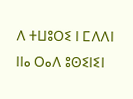ⴷ ⵜⵡⵓⵔⵉ ⵏ ⵎⴷⴷⵏ ⵏⵏⴰ ⵔⴰⴷ ⵓⵙⵉⵏⵉⵏ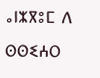ⴰⵏⵣⴳⵓⵎ ⴷ ⵙⵙⵉⵄⵔ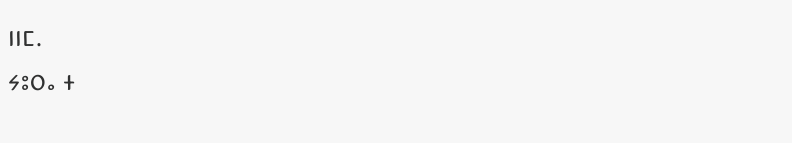ⵏⵏⵎ.
ⵢⵓⵔⴰ ⵜ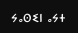ⵢⴰⵙⵉⵏ ⴰⵢⵜ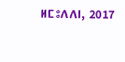ⵍⵎⵓⴷⴷⵏ, 2017